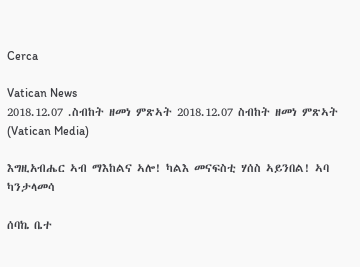Cerca

Vatican News
2018.12.07 .ስብከት ዘመነ ምጽኣት 2018.12.07 ስብከት ዘመነ ምጽኣት  (Vatican Media)

እግዚአብሔር ኣብ ማእከልና ኣሎ! ካልእ መናፍስቲ ሃሰስ ኣይንበል! ኣባ ካንታላመሳ

ሰባኬ ቤተ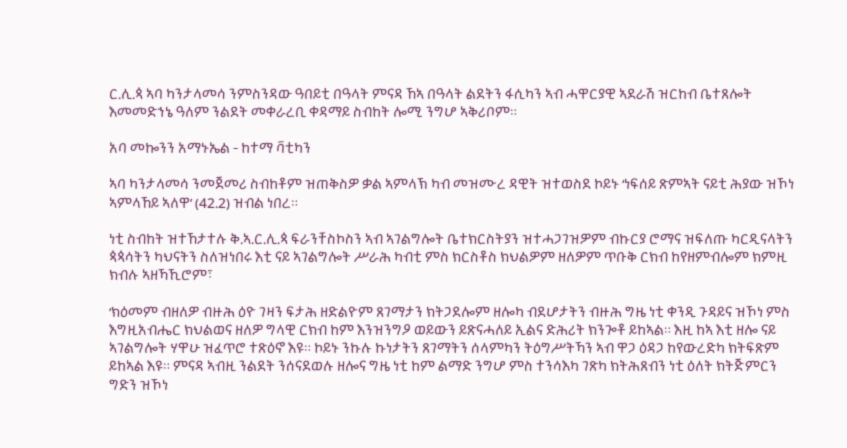ር.ሊ.ጳ ኣባ ካንታላመሳ ንምስንዳው ዓበይቲ በዓላት ምናዳ ኸኣ በዓላት ልደትን ፋሲካን ኣብ ሓዋርያዊ ኣደራሽ ዝርከብ ቤተጸሎት እመመድኀኔ ዓለም ንልደት መቀራረቢ ቀዳማይ ስብከት ሎሚ ንግሆ ኣቅሪቦም።

አባ መኰንን አማኑኤል - ከተማ ቫቲካን

ኣባ ካንታላመሳ ንመጀመሪ ስብከቶም ዝጠቅስዎ ቃል ኣምላኽ ካብ መዝሙረ ዳዊት ዝተወስደ ኮይኑ ‘ነፍሰይ ጽምኣት ናይቲ ሕያው ዝኾነ ኣምላኸይ ኣለዋ’ (42.2) ዝብል ነበረ።

ነቲ ስብከት ዝተኸታተሉ ቅ.ኣ.ር.ሊ.ጳ ፍራንቸስኮስን ኣብ ኣገልግሎት ቤተክርስትያን ዝተሓጋገዝዎም ብኩርያ ሮማና ዝፍለጡ ካርዲናላትን ጳጳሳትን ካህናትን ስለዝነበሩ እቲ ናይ ኣገልግሎት ሥራሕ ካብቲ ምስ ክርስቶስ ክህልዎም ዘለዎም ጥቡቅ ርክብ ከየዘምብሎም ክምዚ ክብሉ ኣዘኻኺሮም፣

‘ክዕመም ብዘለዎ ብዙሕ ዕዮ ገዛን ፍታሕ ዘድልዮም ጸገማታን ክትጋደሎም ዘሎካ ብደሆታትን ብዙሕ ግዜ ነቲ ቀንዲ ጉዳይና ዝኾነ ምስ እግዚአብሔር ክህልወና ዘለዎ ግላዊ ርክብ ከም እንዝንግዖ ወይውን ይጽናሓለይ ኢልና ድሕሪት ክንጐቶ ይከኣል። እዚ ከኣ እቲ ዘሎ ናይ ኣገልግሎት ሃዋሁ ዝፈጥሮ ተጽዕኖ እዩ። ኮይኑ ንኩሉ ኩነታትን ጸገማትን ሰላምካን ትዕግሥትኻን ኣብ ዋጋ ዕዳጋ ከየውረድካ ክትፍጽም ይከኣል እዩ። ምናዳ ኣብዚ ንልደት ንሰናደወሉ ዘሎና ግዜ ነቲ ከም ልማድ ንግሆ ምስ ተንሳእካ ገጽካ ክትሕጸብን ነቲ ዕለት ክትጅምርን ግድን ዝኾነ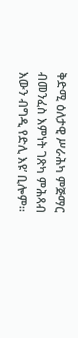ቅድሚ ዕለታዊ ሥራሕካ ምጅማር ብመንፈስ እምነት ገጽካ ምሕጻብ እውን ብግዲ የድሊ እዩ’ ቢሎም።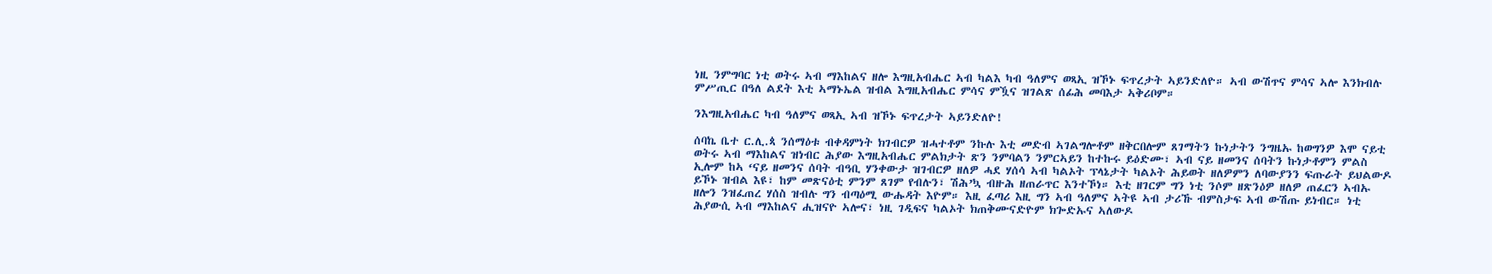ነዚ ንምግባር ነቲ ወትሩ ኣብ ማእከልና ዘሎ እግዚአብሔር ኣብ ካልእ ካብ ዓለምና ወጻኢ ዝኾኑ ፍጥረታት ኣይንድለዮ። ኣብ ውሽጥና ምሳና ኣሎ እንክብሉ ምሥጢር በዓለ ልደት እቲ ኣማኑኤል ዝብል እግዚአብሔር ምሳና ምዃና ዝገልጽ ሰፊሕ መባእታ ኣቅሪቦም።

ንእግዚአብሔር ካብ ዓለምና ወጻኢ ኣብ ዝኾኑ ፍጥረታት ኣይንድለዮ!

ሰባኬ ቤተ ር.ሊ.ጳ ንሰማዕቱ ብቀዳምነት ክገብርዎ ዝሓተቶም ንኩሉ እቲ መድብ ኣገልግሎቶም ዘቅርበሎም ጸገማትን ኩነታትን ንግዜኡ ከወግንዎ እሞ ናይቲ ወትሩ ኣብ ማእከልና ዝነብር ሕያው እግዚአብሔር ምልክታት ጽን ንምባልን ንምርኣይን ከተኩሩ ይዕድሙ፣ ኣብ ናይ ዘመንና ሰባትን ኩነታቶምን ምልስ ኢሎም ከኣ ‘ናይ ዘመንና ሰባት ብዓቢ ሃንቀውታ ዝገብርዎ ዘለዎ ሓደ ሃሰሳ ኣብ ካልኦት ፕላኔታት ካልኦት ሕይወት ዘለዎምን ለባውያንን ፍጡራት ይህልውዶ ይኾኑ ዝብል እዩ፣ ከም መጽናዕቲ ምንም ጸገም የብሉን፣ ሽሕ’ኳ ብዙሕ ዘጠራጥር እንተኾነ። እቲ ዘገርም ግን ነቲ ንሶም ዘጽንዕዎ ዘለዎ ጠፈርን ኣብኡ ዘሎን ንዝፈጠረ ሃሰስ ዝብሉ ግን ብጣዕሚ ውሑዳት እዮም። እዚ ፈጣሪ እዚ ግን ኣብ ዓለምና ኣትዩ ኣብ ታሪኹ ብምስታፍ ኣብ ውሽጡ ይነብር። ነቲ ሕያውሲ ኣብ ማእከልና ሒዝናዮ ኣሎና፣ ነዚ ገዲፍና ካልኦት ክጠቅሙናድዮም ክጐድኡና ኣለውዶ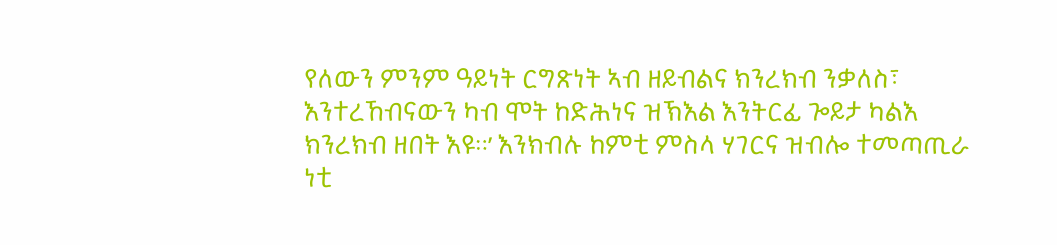የለውን ምንም ዓይነት ርግጽነት ኣብ ዘይብልና ክንረክብ ንቃለስ፣ እንተረኸብናውን ካብ ሞት ከድሕነና ዝኽእል እንትርፊ ጐይታ ካልእ ክንረክብ ዘበት እዩ።’ እንክብሉ ከምቲ ምስላ ሃገርና ዝብሎ ተመጣጢራ ነቲ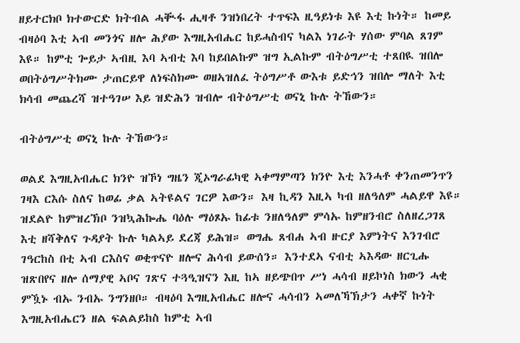ዘይተርክቦ ክተውርድ ክትብል ሓቚፋ ሒዛቶ ንዝነበረት ተጥፍእ ዚዓይነቱ እዩ እቲ ኩነት። ከመይ ብዛዕባ እቲ ኣብ መንጎና ዘሎ ሕያው እግዚአብሔር ከይሓስብና ካልእ ነገራት ሃሰው ምባል ጸገም እዩ። ከምቲ ጐይታ ኣብዚ እባ ኣብቲ እባ ከይበልኩም ዝግ ኢልኩም ብትዕግሥቲ ተጸበዪ ዝበሎ ወበትዕግሥትክሙ ታጠርይዋ ለነፍስክሙ ወዘኣዝለፈ ትዕግሥቶ ውእቱ ይድኅን ዝበሎ ማለት እቲ ክሳብ መጨረሻ ዝተዓገሠ እይ ዝድሕን ዝብሎ ብትዕግሥቲ ወናኒ ኩሉ ትኸውን።

ብትዕግሥቲ ወናኒ ኩሉ ትኸውን።

ወልደ እግዚአብሔር ክንዮ ዝኾነ ግዜን ጂኦግራፊካዊ ኣቀማምጣን ክንዮ እቲ እንሓቶ ቀንጠመንጥን ገዛእ ርእሱ ስለና ከወፊ ቃል ኣትዩልና ገርዎ እውን። እዛ ኪዳን እዚኣ ካብ ዘለዓለም ሓልይዋ እዩ። ዝደልዮ ከምዝረኽቦ ንዝኳሕኰሔ ባዕሉ ማዕጾኡ ከፊቱ ንዘለዓለም ምሳኡ ከምዘንብሮ ስለዘረጋገጸ እቲ ዘሻቅለና ጉዳያት ኩሉ ካልኣይ ደረጃ ይሕዝ። ወግሔ ጸብሐ ኣብ ዙርያ እምነትና እንገብሮ ገዓርከስ በቲ ኣብ ርእስና ወቂጥናዮ ዘሎና ሕሳብ ይውሰን። እንተደኣ ናብቲ ኣእዳው ዘርጊሑ ዝጽበየና ዘሎ ሰማያዊ ኣቦና ገጽና ተጓዒዝናን እዚ ከኣ ዘይጭበጥ ሥነ ሓሳብ ዘይኮነስ ክውን ሓቂ ምዃኑ ብኡ ንብኡ ንግንዘቦ። ብዛዕባ እግዚአብሔር ዘሎና ሓሳብን ኣመለኻኽታን ሓቀኛ ኩነት እግዚአብሔርን ዘል ፍልልይከስ ከምቲ ኣብ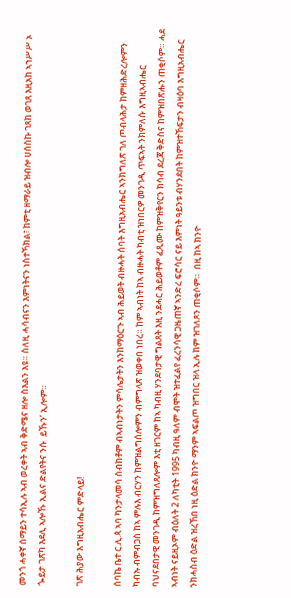መንጎ ሓቀኛ ሰማይን ተሳኢሉ ኣብ ወረቀት ኣብ ቅድሜና ዘሎ ስእልን እዩ። ስለዚ ሓሳብናን እምነትናን ነስተኻክል፣ ከምቲ ዘማራይ ዝብሎ ሀሰስኩ ገጸከ ወገጸ እዚአከ ኣኀሥሥ ኦ ጐይታ ገጽካ እደሊ ኣሎኹ ኢልና ድልየትና ንሱ  ይኹን’ ኢሎም።

ገጽ ሕያው እግዚአብሔር ምድላይ!

ሰባኬ ቤተ ር.ሊ.ጳ ኣባ ካንታላመሳ ስብከቶም ብኣብነታትን ምሳሌታትን እንከማዕርጉ ኣብ ሕይወት ብዙሓት ሰባት እግዚአብሔር ኣንክግለጽ ገለ ጦብላሕታ ከምዘሕድረሎምን ካብኡ ብምብጋስ ከኣ ምሉእ ብርሃን ከምዝልግሰሎምን ብምግላጽ ዝወቀበ ነበረ። ከም ኣብነት ከኣ ብዙሓት ካብቲ ዝነበርዎ መንገዲ ጥፍኣት ንክምለሱ እግዚኣብሔር ባህናደበታዊ መንገዲ ከምዝግለጸሎም እቲ ዘገርም ከኣ ካብዚ ሃንደባታዊ ግልጸት እዚ ንደሓር ሕይወቶም ፈጺሙ ከምዝቅየርን ክሳብ ደረጃ ቅድስና ከምዝበጽሑን ጠቂሶም። ሓደ ኣብነት ናይዚኦም ብዕለት 2 ለካቲት 1995 ካብዚ ዓለም ብሞት ዝተፈልየ ፈረንሳዊ ጋዜጠኛ ኣንድረ ፍሮሳር ናይ እምነት ዓይንቱ ብሃንደበት ከምዝተኸፍታን ብዛዕባ እግዚአብሔር ንክሓስብ ዕድል ዝረኸበ ነዚ ዕድል ክንዮ ማንም ኣፍልጦ ዝግበር ዝላ ኢሉ ከም ዝገለጾን ጠቂሶም።  በዚ ከኣ ክንዮ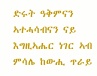ድሩት ዓቅምናን ኣተሓሳብናን ናይ እግዚኣሔር ነገር ኣብ ምሳሌ ከውሒ ጥራይ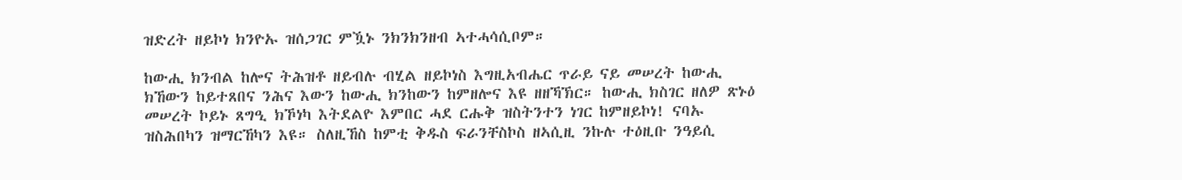ዝድረት ዘይኮነ ክንዮኡ ዝሰጋገር ምዃኑ ንክንክንዘብ ኣተሓሳሲቦም።

ከውሒ ክንብል ከሎና ትሕዝቶ ዘይብሉ ብሂል ዘይኮነስ እግዚአብሔር ጥራይ ናይ መሠረት ከውሒ ክኸውን ከይተጸበና ንሕና እውን ከውሒ ክንከውን ከምዘሎና እዩ ዘዘኻኽር። ከውሒ ክስገር ዘለዎ ጽኑዕ መሠረት ኮይኑ ጸግዒ ክኾነካ እትደልዮ እምበር ሓደ ርሑቅ ዝስትንተን ነገር ከምዘይኮነ! ናባኡ ዝስሕበካን ዝማርኸካን እዩ። ስለዚኸስ ከምቲ ቅዱስ ፍራንቸስኮስ ዘኣሲዚ ንኩሉ ተዕዚቡ ንዓይሲ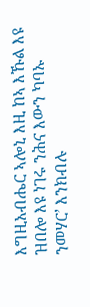እግዚአብሔር ኣሎኒ እዚ ከኣ እኹል እዩ ዝበሎ እዩ ነገሩ ንሕና እውን ካባኡ ንመሃር’ እንክብሉ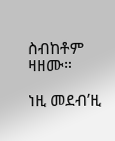ስብከቶም ዛዘሙ።

ነዚ መደብ’ዚ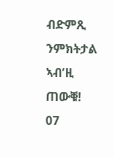ብድምጺ ንምክትታል ኣብ’ዚ ጠውቑ!
07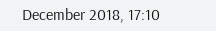December 2018, 17:10